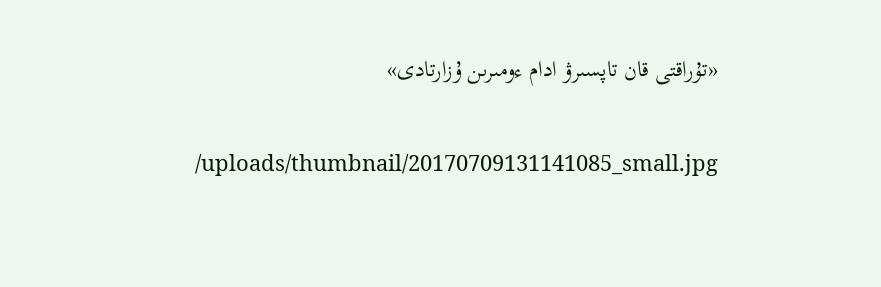«تۇراقتى قان تاپسىرۋ ادام ءومىرىن ۇزارتادى»

/uploads/thumbnail/20170709131141085_small.jpg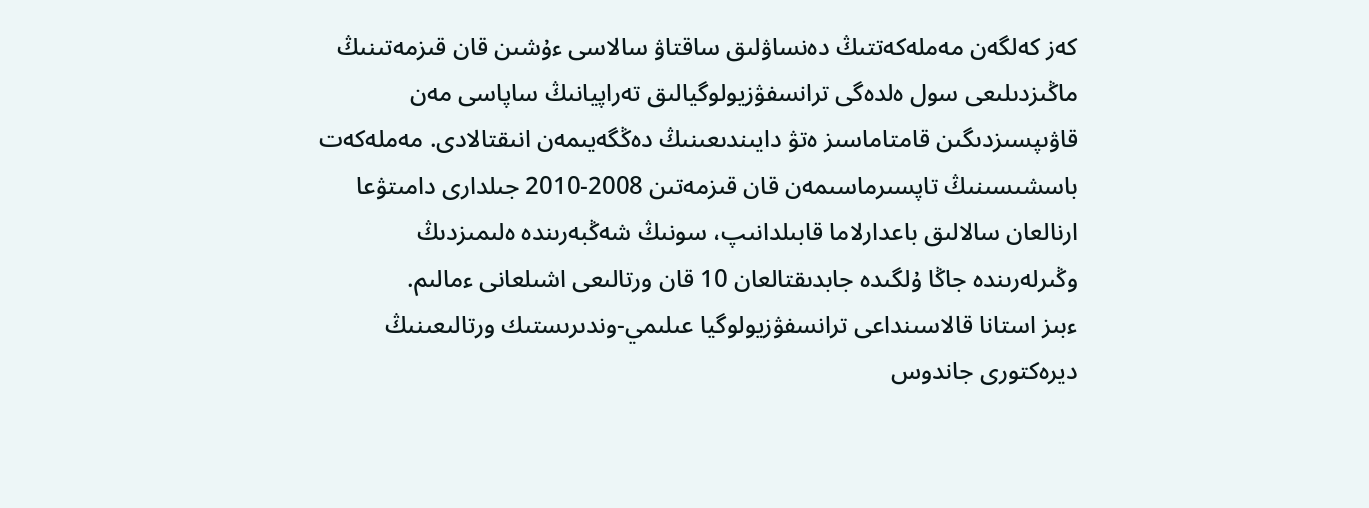كەز كەلگەن مەملەكەتتىڭ دەنساۋلىق ساقتاۋ سالاسى ءۇشىن قان قىزمەتىنىڭ ماڭىزدىلىعى سول ەلدەگى ترانسفۋزيولوگيالىق تەراپيانىڭ ساپاسى مەن قاۋىپسىزدىگىن قامتاماسىز ەتۋ دايىندىعىنىڭ دەڭگەيىمەن انىقتالادى. مەملەكەت باسشىسىنىڭ تاپسىرماسىمەن قان قىزمەتىن 2008-2010 جىلدارى دامىتۋعا ارنالعان سالالىق باعدارلاما قابىلدانىپ، سونىڭ شەڭبەرىندە ەلىمىزدىڭ وڭىرلەرىندە جاڭا ۇلگىدە جابدىقتالعان 10 قان ورتالىعى اشىلعانى ءمالىم.
ءبىز استانا قالاسىنداعى ترانسفۋزيولوگيا عىلىمي-وندىرىستىك ورتالىعىنىڭ ديرەكتورى جاندوس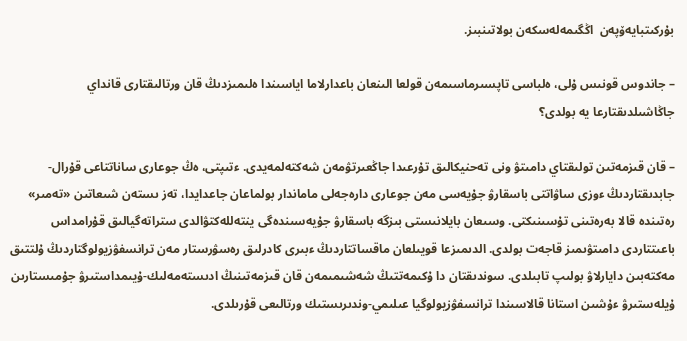بۇركىتبايەۆپەن  اڭگىمەلەسكەن بولاتىنبىز.

– جاندوس قونىس ۇلى، ەلباسى تاپسىرماسىمەن قولعا الىنعان باعدارلاما اياسىندا ەلىمىزدىڭ قان ورتالىقتارى قانداي جاڭاشىلدىقتارعا يە بولدى؟

– قان قىزمەتىن تولىقتاي دامىتۋ ونى تەحنيكالىق تۇرعىدا جاڭعىرتۋمەن شەكتەلمەيدى. ءتىپتى، ەڭ جوعارى ساناتتاعى قۇرال-جابدىقتاردىڭ ءوزى ساۋاتتى باسقارۋ جۇيەسى مەن جوعارى دارەجەلى ماماندار بولماعان جاعدايدا، تەز ىستەن شىعاتىن «تەمىر» رەتىندە قالا بەرەتىنى تۇسىنىكتى. وسىعان بايلانىستى بىزگە باسقارۋ جۇيەسىندەگى ينتەللەكتۋالدى ستراتەگيالىق قۇرامداس باعىتتاردى دامىتۋىمىز قاجەت بولدى. الدىمىزعا قويىلعان ماقساتتاردىڭ ءبىرى كادرلىق رەسۋرستار مەن ترانسفۋزيولوگتاردىڭ ۇلتتىق مەكتەبىن دايارلاۋ بولىپ تابىلدى. سوندىقتان دا ۇكىمەتتىڭ شەشىمىمەن قان قىزمەتىنىڭ ادىستەمەلىك-ۇيىمداستىرۋ جۇمىستارىن ۇيلەستىرۋ ءۇشىن استانا قالاسىندا ترانسفۋزيولوگيا عىلىمي-وندىرىستىك ورتالىعى قۇرىلدى.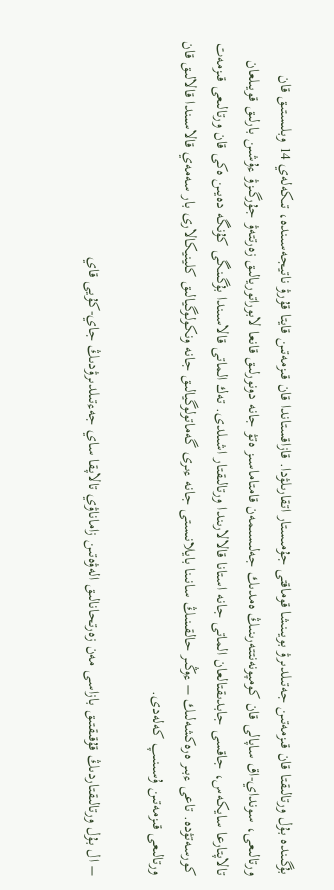بۇگىندە بۇل ورتالىقتا قان قىزمەتىن جەتىلدىرۋ بويىنشا قوماقتى جۇمىستار اتقارىلۋدا. قازاقستاندا قان قىزمەتىن قايتا قۇرۋ ناتيجەسىندە، تىكەلەي 14 وبلىستىق قان ورتالىعى، سونداي-اق ساپالى قان كومپونەنتتەرىنىڭ ەمدىك جەلىسىمەن قامتاماسىز ەتۋ جانە دونورلىق قانعا لابوراتوريالىق زەرتتەۋ جۇرگىزۋ ءۇشىن بارلىق قويىلعان تالاپتارعا سايكەس، جاقسى جابدىقتالعان الماتى جانە استانا قالالارىندا ورتالىقتار اشىلدى. تەك الماتى قالاسىندا بۇگىنگى كۇنگە دەيىن ەكى قان ورتالىعى قىزمەت كورسەتۋدە. تاعى ءبىر ەرەكشەلىك – ءوڭىر حالقىنىڭ سانىنا بايلانىستى جانە ءىرى گەماتولوگيالىق جانە ونكولوگيالىق كلينيكالارى بار سەمەي قالاسىندا قالالىق قان ورتالىعى قىزمەتىن ۇسىنىپ كەلەدى.

– ال بۇل ورتالىقتاردىڭ قۇقىقتىق بازاسى مەن زەرتحانالىق الەۋەتىن زاماناۋي تالاپقا ساي جەءتىلدىرۋدىڭ جاي-كۇيى قاي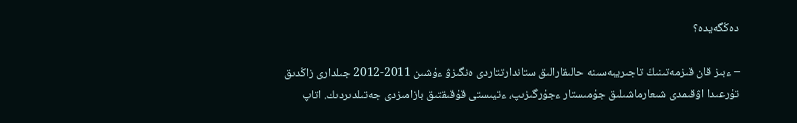دەڭگەيدە؟

– ءبىز قان قىزمەتىنىڭ تاجىريبەسىنە حالىقارالىق ستاندارتتاردى ەنگىزۋ ءۇشىن 2011-2012 جىلدارى زاڭدىق تۇرعىدا اۋقىمدى شىعارماشىلىق جۇمىستار ءجۇرگىزىپ، ءتيىستى قۇقىقتىق بازامىزدى جەتىلدىردىك. اتاپ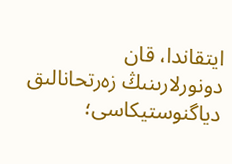ايتقاندا، قان دونورلارىنىڭ زەرتحانالىق دياگنوستيكاسى؛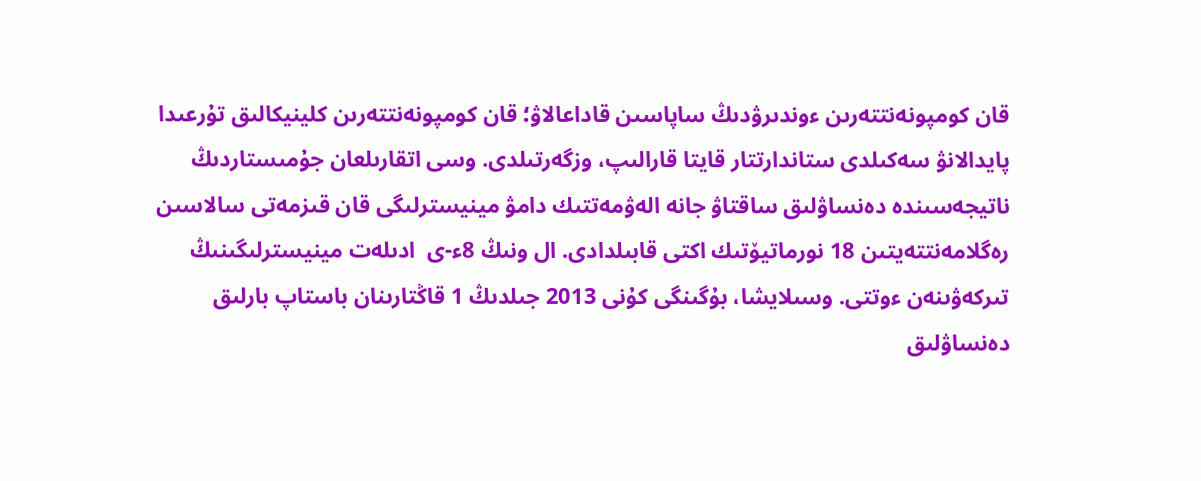قان كومپونەنتتەرىن ءوندىرۋدىڭ ساپاسىن قاداعالاۋ؛ قان كومپونەنتتەرىن كلينيكالىق تۇرعىدا پايدالانۋ سەكىلدى ستاندارتتار قايتا قارالىپ، وزگەرتىلدى. وسى اتقارىلعان جۇمىستاردىڭ ناتيجەسىندە دەنساۋلىق ساقتاۋ جانە الەۋمەتتىك دامۋ مينيسترلىگى قان قىزمەتى سالاسىن رەگلامەنتتەيتىن 18 نورماتيۆتىك اكتى قابىلدادى. ال ونىڭ 8ء-ى  ادىلەت مينيسترلىگىنىڭ تىركەۋىنەن ءوتتى. وسىلايشا، بۇگىنگى كۇنى 2013 جىلدىڭ 1 قاڭتارىنان باستاپ بارلىق دەنساۋلىق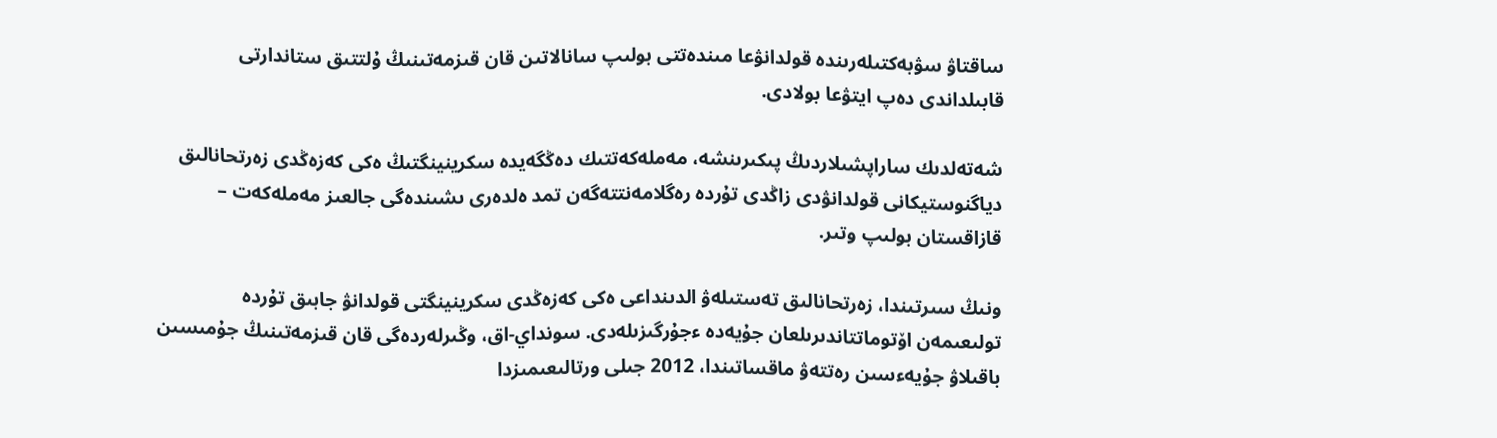ساقتاۋ سۋبەكتىلەرىندە قولدانۋعا مىندەتتى بولىپ سانالاتىن قان قىزمەتىنىڭ ۇلتتىق ستاندارتى قابىلداندى دەپ ايتۋعا بولادى.

شەتەلدىك ساراپشىلاردىڭ پىكىرىنشە، مەملەكەتتىك دەڭگەيدە سكرينينگتىڭ ەكى كەزەڭدى زەرتحانالىق دياگنوستيكانى قولدانۋدى زاڭدى تۇردە رەگلامەنتتەگەن تمد ەلدەرى ىشىندەگى جالعىز مەملەكەت – قازاقستان بولىپ وتىر.

ونىڭ سىرتىندا، زەرتحانالىق تەستىلەۋ الدىنداعى ەكى كەزەڭدى سكرينينگتى قولدانۋ جابىق تۇردە تولىعىمەن اۆتوماتتاندىرىلعان جۇيەدە ءجۇرگىزىلەدى. سونداي-اق، وڭىرلەردەگى قان قىزمەتىنىڭ جۇمىسىن باقىلاۋ جۇيەءسىن رەتتەۋ ماقساتىندا، 2012 جىلى ورتالىعىمىزدا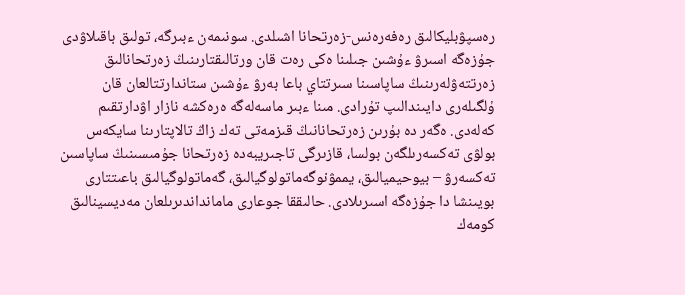رەسپۋبليكالىق رەفەرەنس-زەرتحانا اشىلدى. سونىمەن ءبىرگە، تولىق باقىلاۋدى جۇزەگە اسىرۋ ءۇشىن جىلىنا ەكى رەت قان ورتالىقتارىنىڭ زەرتحانالىق زەرتتەۋلەرىنىڭ ساپاسىنا سىرتتاي باعا بەرۋ ءۇشىن ستاندارتتالعان قان ۇلگىلەرى دايىندالىپ تۇرادى. مىنا ءبىر ماسەلەگە ەرەكشە نازار اۋدارتقىم كەلەدى. ەگەر دە بۇرىن زەرتحانانىڭ قىزمەتى تەك زاڭ تالاپتارىنا سايكەس بولۋى تەكسەرىلگەن بولسا، قازىرگى تاجىريبەدە زەرتحانا جۇمىسىنىڭ ساپاسىن تەكسەرۋ – بيوحيميالىق، يممۋنوگەماتولوگيالىق، گەماتولوگيالىق باعىتتارى بويىنشا دا جۇزەگە اسىرىلادى. حالىققا جوعارى مامانداندىرىلعان مەديسينالىق كومەك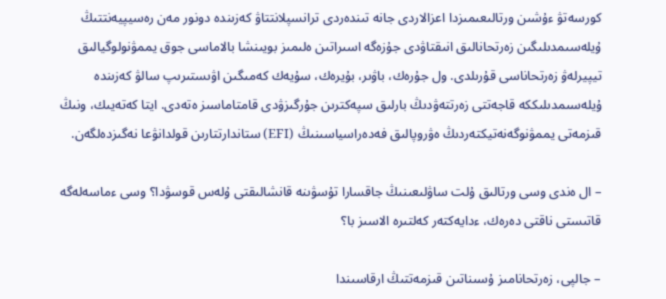كورسەتۋ ءۇشىن ورتالىعىمىزدا اعزالاردى جانە تىندەردى ترانسپلانتتاۋ كەزىندە دونور مەن رەسيپيەنتتىڭ ۇيلەسىمدىلىگىن زەرتحانالىق انىقتاۋدى جۇزەگە اسىراتىن ەلىمىز بويىنشا بالاماسى جوق يممۋنولوگيالىق تيپيرلەۋ زەرتحاناسى قۇرىلدى. ول جۇرەك، باۋىر، بۇيرەك، سۇيەك كەمىگىن اۋىستىرىپ سالۋ كەزىندە ۇيلەسىمدىلىككە قاجەتتى زەرتتەۋدىڭ بارلىق سپەكترىن جۇرگىزۋدى قامتاماسىز ەتەدى. ايتا كەتەيىك، ونىڭ قىزمەتى يممۋنوگەنەتيكتەردىڭ ەۋروپالىق فەدەراسياسىنىڭ (EFI) ستاندارتتارىن قولدانۋعا نەگىزدەلگەن.

– ال ەندى وسى ورتالىق ۇلت ساۋلىعىنىڭ جاقسارا تۇسۋىنە قانشالىقتى ۇلەس قوسۋدا؟ وسى ءماسەلەگە قاتىستى ناقتى دەرەك، ءدايەكتەر كەلتىرە الاسىز با؟

– جالپى، زەرتحانامىز ۇسىناتىن قىزمەتتىڭ ارقاسىندا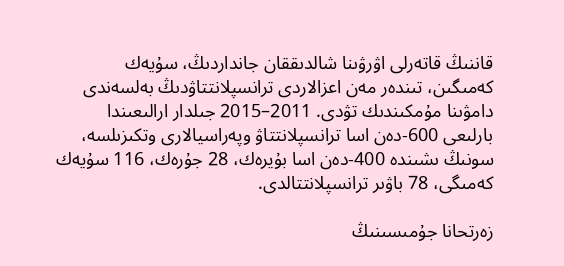قاننىڭ قاتەرلى اۋرۋىنا شالدىققان جانداردىڭ، سۇيەك كەمىگىن، تىندەر مەن اعزالاردى ترانسپلانتتاۋدىڭ بەلسەندى دامۋىنا مۇمكىندىك تۋدى. 2011–2015 جىلدار ارالىعىندا بارلىعى 600-دەن اسا ترانسپلانتتاۋ وپەراسيالارى وتكىزىلسە، سونىڭ ىشىندە 400-دەن اسا بۇيرەك، 28 جۇرەك، 116 سۇيەك كەمىگى، 78 باۋىر ترانسپلانتتالدى.

زەرتحانا جۇمىسىنىڭ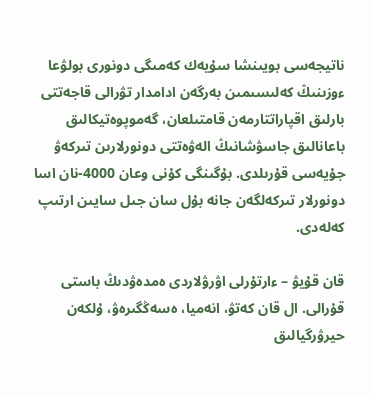ناتيجەسى بويىنشا سۇيەك كەمىگى دونورى بولۋعا ءوزىنىڭ كەلىسىمىن بەرگەن ادامدار تۋرالى قاجەتتى بارلىق اقپاراتتارمەن قامتىلعان، گەموپوەتيكالىق باعانالىق جاسۋشانىڭ الەۋەتتى دونورلارىن تىركەۋ جۇيەسى قۇرىلدى. بۇگىنگى كۇنى وعان 4000-نان اسا دونورلار تىركەلگەن جانە بۇل سان جىل سايىن ارتىپ كەلەدى.

قان قۇيۋ – ءارتۇرلى اۋرۋلاردى ەمدەۋدىڭ باستى قۇرالى. ال قان كەتۋ، انەميا، ەسەڭگىرەۋ، ۇلكەن حيرۋرگيالىق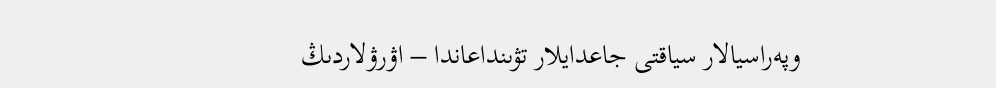وپەراسيالار سياقتى جاعدايلار تۋىنداعاندا – اۋرۋلاردىڭ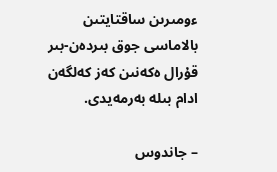ءومىرىن ساقتايتىن بالاماسى جوق بىردەن-بىر قۇرال ەكەنىن كەز كەلگەن ادام بىلە بەرمەيدى.

– جاندوس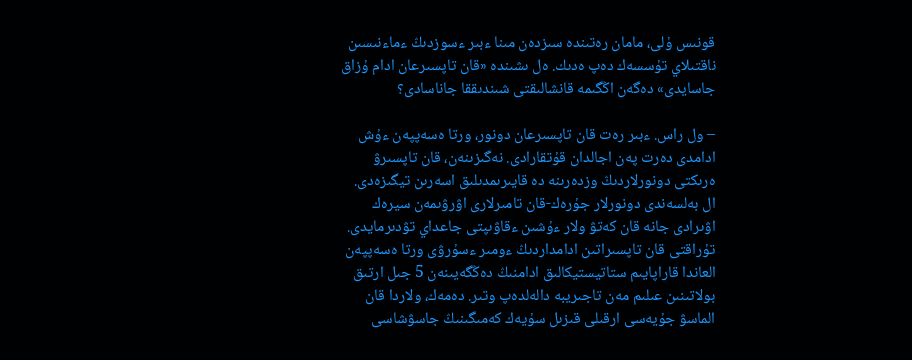قونىس ۇلى، مامان رەتىندە سىزدەن مىنا ءبىر ءسوزدىڭ ءماءنىسىن ناقتىلاي تۇسسەك دەپ ەدىك. ەل ىشىندە «قان تاپسىرعان ادام ۇزاق جاسايدى» دەگەن اڭگىمە قانشالىقتى شىندىققا جاناسادى؟

– ول راس. ءبىر رەت قان تاپسىرعان دونور، ورتا ەسەپپەن ءۇش ادامدى دەرت پەن اجالدان قۇتقارادى. نەگىزىنەن، قان تاپسىرۋ ەرىكتى دونورلاردىڭ وزدەرىنە دە قايىرىمدىلىق اسەرىن تيگىزەدى. ال بەلسەندى دونورلار جۇرەك-قان تامىرلارى اۋرۋىمەن سيرەك اۋىرادى جانە قان كەتۋ ولار ءۇشىن ءقاۋىپتى جاعداي تۋدىرمايدى. تۇراقتى قان تاپسىراتىن ادامداردىڭ ءومىر ءسۇرۋى ورتا ەسەپپەن العاندا قاراپايىم ستاتيستيكالىق ادامنىڭ دەڭگەيىنەن 5 جىل ارتىق بولاتىنىن عىلىم مەن تاجىريبە دالەلدەپ وتىر. دەمەك، ولاردا قان الماسۋ جۇيەسى ارقىلى قىزىل سۇيەك كەمىگىنىڭ جاسۋشاسى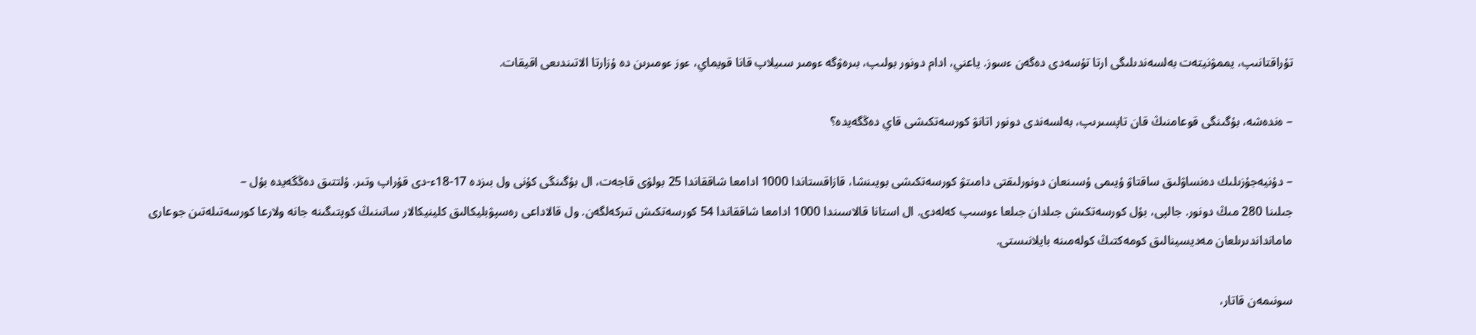تۇراقتانىپ، يممۋنيتەت بەلسەندىلىگى ارتا تۇسەدى دەگەن ءسوز. ياعني، ادام دونور بولىپ، بىرەۋگە ءومىر سىيلاپ قانا قويماي، ءوز ءومىرىن دە ۇزارتا الاتىندىعى اقيقات.

– ەندەشە، بۇگىنگى قوعامنىڭ قان تاپسىرىپ، بەلسەندى دونور اتانۋ كورسەتكىشى قاي دەڭگەيدە؟

– دۇنيەجۇزىلىك دەنساۋلىق ساقتاۋ ۇيىمى ۇسىنعان دونورلىقتى دامىتۋ كورسەتكىشى بويىنشا، قازاقستاندا 1000 ادامعا شاققاندا 25 بولۋى قاجەت، ال بۇگىنگى كۇنى ول بىزدە 17-18ء-دى قۇراپ وتىر. ۇلتتىق دەڭگەيدە بۇل –
جىلىنا 280 مىڭ دونور. جالپى، بۇل كورسەتكىش جىلدان جىلعا ءوسىپ كەلەدى. ال استانا قالاسىندا 1000 ادامعا شاققاندا 54 كورسەتكىش تىركەلگەن. ول قالاداعى رەسپۋبليكالىق كلينيكالار سانىنىڭ كوپتىگىنە جانە ولارعا كورسەتىلەتىن جوعارى مامانداندىرىلعان مەديسينالىق كومەكتىڭ كولەمىنە بايلانىستى.

سونىمەن قاتار،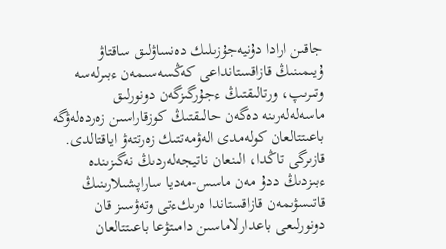جاقىن ارادا دۇنيەجۇزىلىك دەنساۋلىق ساقتاۋ ۇيىمىنىڭ قازاقستانداعى كەڭسەسىمەن ءبىرلەسە وتىرىپ، ورتالىقتىڭ ءجۇرگىزگەن دونورلىق ماسەلەلەرىنە دەگەن حالىقتىڭ كوزقاراسىن زەردەلەۋگە باعىتتالعان كولەمدى الەۋمەتتىك زەرتتەۋ اياقتالدى. قازىرگى تاڭدا، الىنعان ناتيجەلەردىڭ نەگىزىندە ءبىزدىڭ ددۇ مەن ماسس-مەديا ساراپشىلارىنىڭ قاتىسۋىمەن قازاقستاندا ەرىكءتى وتەۋسىز قان دونورلىعى باعدارلاماسىن دامىتۋعا باعىتتالعان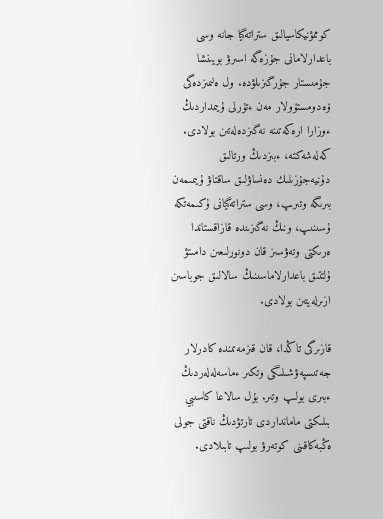كوممۋنيكاسيالىق ستراتەگيا جانە وسى باعدارلامانى جۇزەگە اسىرۋ بويىنشا جۇمىستار جۇرگىزىلۋدە. ول ەلىمىزدەگى ۆەدومستۆولار مەن ءتۇرلى ۇيىمداردىڭ ءوزارا ارەكەتىنە نەگىزدەلەتىن بولادى. كەلەشەكتە، ءبىزدىڭ ورتالىق دۇنيەجۇزىلىك دەنساۋلىق ساقتاۋ ۇيىمىمەن بىرىگە وتىرىپ، وسى ستراتەگيانى ۇكىمەتكە ۇسىنىپ، ونىڭ نەگىزىندە قازاقستاندا ەرىكتى وتەۋسىز قان دونورلىعىن دامىتۋ ۇلتتىق باعدارلاماسىنىڭ سالالىق جوباسىن ازىرلەيتىن بولادى.

قازىرگى تاڭدا، قان قىزمەتىندە كادرلار جەتىسپەۋشىلىگى وتكىر ءماسەلەلەردىڭ ءبىرى بولىپ وتىر. بۇل سالاعا كاسىبي بىلىكتى مامانداردى تارتۋدىڭ ناقتى جولى ەڭبەكاقىنى كوتەرۋ بولىپ تابىلادى.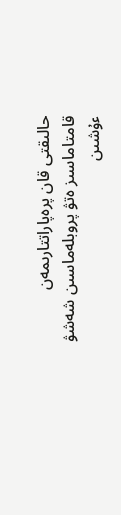حالىقتى قان پرەپاراتتارىمەن قامتاماسىز ەتۋ پروبلەماسىن شەشۋ ءۇشىن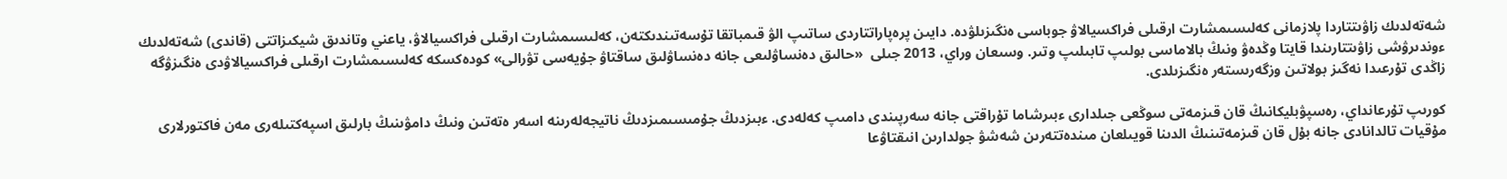شەتەلدىك زاۋىتتاردا پلازمانى كەلىسىمشارت ارقىلى فراكسيالاۋ جوباسى ەنگىزىلۋدە. دايىن پرەپاراتتاردى ساتىپ الۋ قىمباتقا تۇسەتىندىكتەن، كەلىسىمشارت ارقىلى فراكسيالاۋ، ياعني وتاندىق شيكىزاتتى (قاندى) شەتەلدىك ءوندىرۋشى زاۋىتتارىندا قايتا وڭدەۋ ونىڭ بالاماسى بولىپ تابىلىپ وتىر. وسىعان وراي، 2013 جىلى  «حالىق دەنساۋلىعى جانە دەنساۋلىق ساقتاۋ جۇيەسى تۋرالى» كودەكسكە كەلىسىمشارت ارقىلى فراكسيالاۋدى ەنگىزۋگە زاڭدى تۇرعىدا نەگىز بولاتىن وزگەرىستەر ەنگىزىلدى.

كورىپ تۇرعانداي، رەسپۋبليكانىڭ قان قىزمەتى سوڭعى جىلدارى ءبىرشاما تۇراقتى جانە سەرپىندى دامىپ كەلەدى. ءبىزدىڭ جۇمىسىمىزدىڭ ناتيجەلەرىنە اسەر ەتەتىن ونىڭ دامۋىنىڭ بارلىق اسپەكتىلەرى مەن فاكتورلارى مۇقيات تالدانادى جانە بۇل قان قىزمەتىنىڭ الدىنا قويىلعان مىندەتتەرىن شەشۋ جولدارىن انىقتاۋعا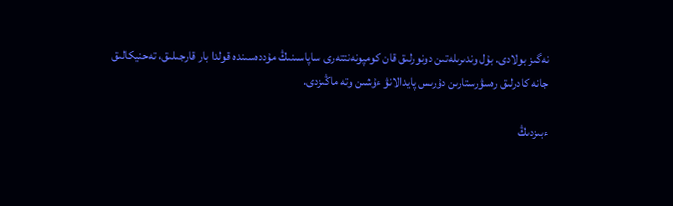نەگىز بولادى. بۇل وندىرىلەتىن دونورلىق قان كومپونەنتتەرى ساپاسىنىڭ مۇددەسىندە قولدا بار قارجىلىق، تەحنيكالىق جانە كادرلىق رەسۋرستارىن دۇرىس پايدالانۋ ءۇشىن وتە ماڭىزدى.

ءبىزدىڭ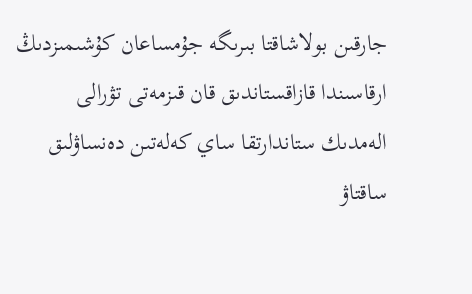جارقىن بولاشاقتا بىرىگە جۇمساعان كۇشىمىزدىڭ ارقاسىندا قازاقستاندىق قان قىزمەتى تۋرالى الەمدىك ستاندارتقا ساي كەلەتىن دەنساۋلىق ساقتاۋ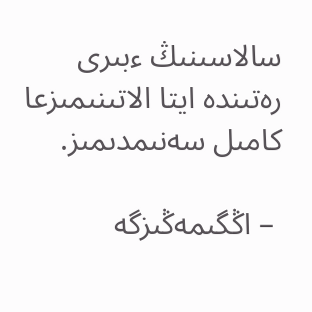سالاسىنىڭ ءبىرى رەتىندە ايتا الاتىنىمىزعا كامىل سەنىمدىمىز.

 – اڭگىمەڭىزگە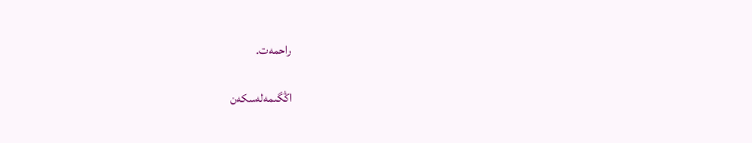راحمەت.

اڭگىمەلەسكەن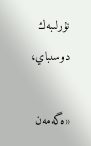نۇرلىبەك دوسىباي،

«ەگەمەن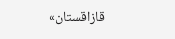قازاقستان»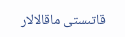قاتىستى ماقالالار